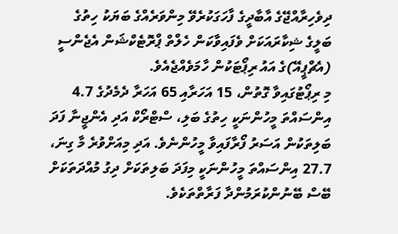ދިވެހިރާއްޖޭގެ އާބާދީގެ ފާހަގަކުރެވޭ މިންވަރެއްގެ ބަޔަކު ހިތުގެ ބަލީގެ ޝިކާރައަކަށް ވެފައިވާކަން ހެލްތް ޕްރޮޓެކްޝަން އެޖެންސީ (އެޗްޕީއޭ)ގެ އައު ރިޕޯޓަކުން ހާމަވެއްޖެއެވެ.
މި ރިޕޯޓުގައިވާ ގޮތުން، 15 އަހަރާއި 65 އަހަރާ ދެމެދުގެ 4.7 އިންސައްތަ މީހުންނަކީ ހިތުގެ ބަލި، ސްޓްރޯކް އަދި އެންޖީނާ ފަދަ ބަލިތަކުން އަސަރު ފޯރާފައިވާ މީހުންނެވެ. އަދި މިއަށްވުރެ މާ ގިނަ، 27.7 އިންސައްތަ މީހުންނަކީ މިފަދަ ބަލިތަކަށް ދިގު މުއްދަތަކަށް ބޭސް ބޭނުންކުރަމުންދާ ފަރާތްތަކެވެ.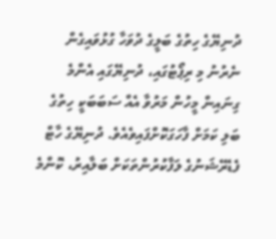ދުނިޔޭގެ ހިތުގެ ބަލީގެ ދުވަހާ ގުޅުވައިގެން ނެރުނު މި ރިޕޯޓުގައި، ދުނިޔޭގައި އެންމެ ގިނައިން މީހުން މަރުވާ އެއް ސަބަބަކީ ހިތުގެ ބަލި ކަމަށް ފާހަގަކޮށްފައިވެއެވެ. ދުނިޔޭގެ ހާޓް ފެޑެރޭޝަނުގެ ލަފާކުރުންތަކަށް ބަލާއިރު، ކޮންމެ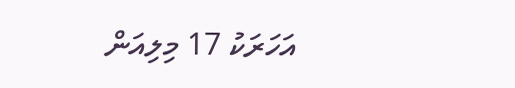އަހަރަކު 17 މިލިއަން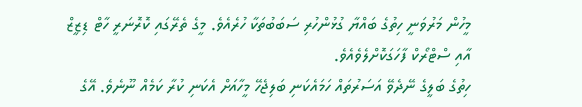މީހުން މަރުވަނީ ހިތުގެ ބައްޔާ ގުޅުންހުރި ސަބަބުތަކާ ހުރެއެވެ. މީގެ ތެރޭގައި ކޮރޮނަރީ ހާޓް ޑިޒީޒް އާއި ސްޓްރޯކް ފާހަގަކޮށްލެވެއެވެ.
ހިތުގެ ބަލީގެ ނޭދެވޭ އަސަރުތައް ހަމައެކަނި ބަލިޖެހޭ މީހާއަށް އެކަނި ކުރާ ކަމެއް ނޫނެވެ. އޭގެ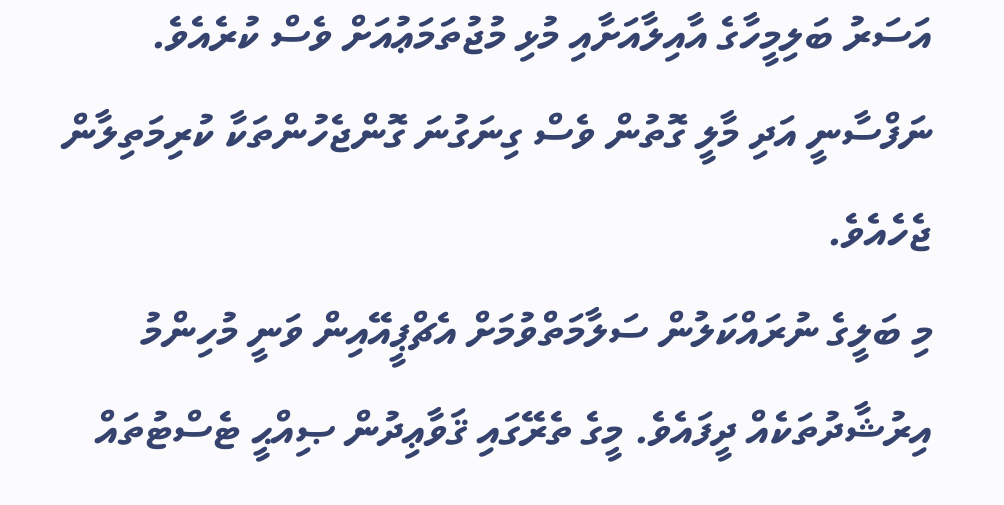އަސަރު ބަލިމީހާގެ އާއިލާއަށާއި މުޅި މުޖުތަމަޢުއަށް ވެސް ކުރެއެވެ. ނަފްސާނީ އަދި މާލީ ގޮތުން ވެސް ގިނަގުނަ ގޮންޖެހުންތަކާ ކުރިމަތިލާން ޖެހެއެވެ.
މި ބަލީގެ ނުރައްކަލުން ސަލާމަތްވުމަށް އެޗްޕީއޭއިން ވަނީ މުހިންމު އިރުޝާދުތަކެއް ދީފައެވެ. މީގެ ތެރޭގައި ޤަވާޢިދުން ޞިއްޙީ ޓެސްޓުތައް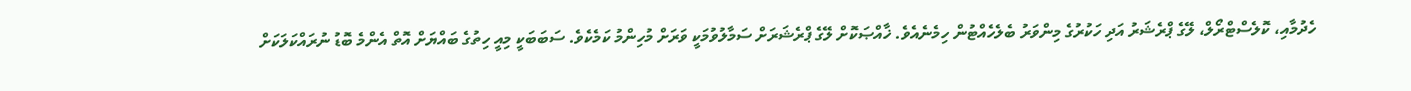ހެދުމާއި، ކޮލެސްޓްރޯލް، ލޭގެ ޕްރެޝަރު އަދި ހަކުރުގެ މިންވަރު ބެލެހެއްޓުން ހިމެނެއެވެ. ޚާއްޞަކޮށް ލޭގެ ޕްރެޝަރަށް ސަމާލުވުމަކީ ވަރަށް މުހިންމު ކަމެކެވެ. ސަބަބަކީ މިއީ ހިތުގެ ބައްޔަށް އޮތް އެންމެ ބޮޑު ނުރައްކަލަކަށް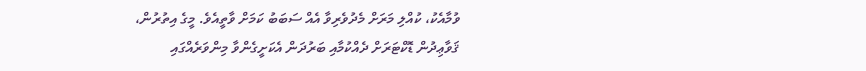ވުމާއެކު، ކުއްލި މަރަށް މެދުވެރިވާ އެއް ސަބަބު ކަމަށް ވާތީއެވެ. މީގެ އިތުރުން، ޤަވާޢިދުން ޑޮކްޓަރަށް ދެއްކުމާއި ބަރުދަން އެކަށީގެންވާ މިންވަރެއްގައި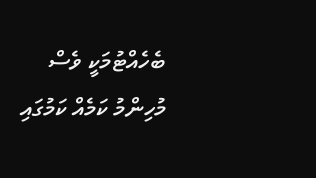ބެހެއްޓުމަކީ ވެސް މުހިންމު ކަމެއް ކަމުގައި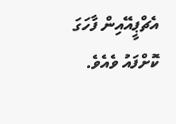އެޗްޕީއޭއިން ފާހަގަ ކޮށްފައު ވެއެވެ.